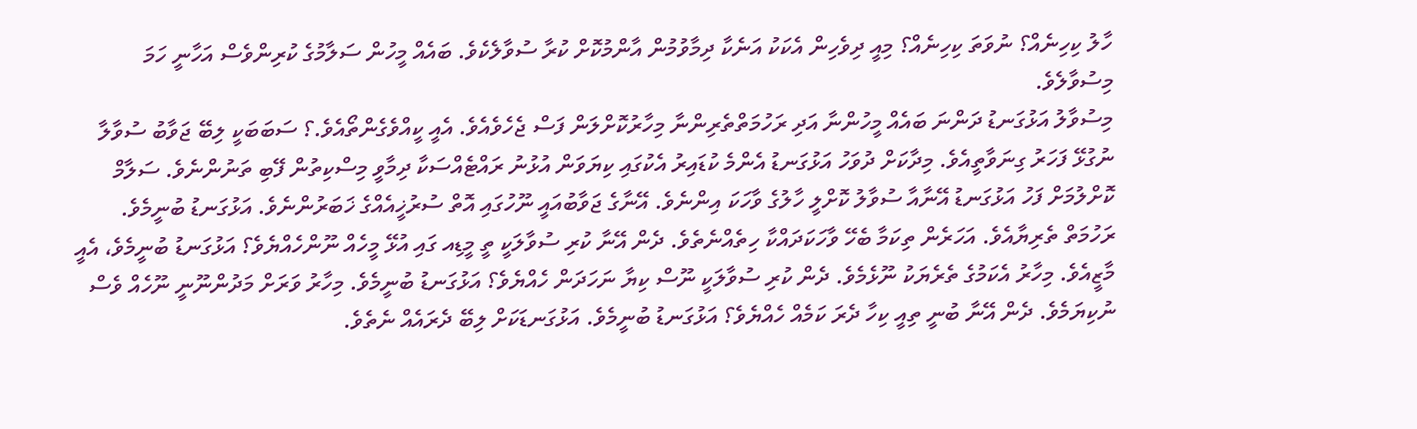ހާލު ކިހިނެއް؟ ނުވަތަ ކިހިނެއް؟ މިއީ ދިވެހިން އެކަކު އަނެކާ ދިމާވުމުން އާންމުކޮށް ކުރާ ސުވާލެކެވެ. ބައެއް މީހުން ސަލާމުގެ ކުރިންވެސް އަހާނީ ހަމަ މިސުވާލެވެ.
މިސުވާލު އަޅުގަނޑު ދަންނަ ބައެއް މީހުންނާ އަދި ރަހުމަތްތެރިންނާ މިހާރުކޮށްލަން ފަސް ޖެހެވެއެވެ. އެއީ ކީއްވެގެންތޯއެވެ.؟ ސަބަބަކީ ލިބޭ ޖަވާބު ސުވާލާ ނުގުޅޭ ފަހަރު ގިނަވާތީއެވެ. މިދާކަށް ދުވަހު އަޅުގަނޑު އެންމެ ކުޑައިރު އެކުގައި ކިޔަވަން އުޅުނު ރައްޓެއްސަކާ ދިމާވީ މިސްކިތުން ފޭބި ތަނުންނެވެ. ސަލާމް ކޮށްލުމަށް ފަހު އަޅުގަނޑު އޭނާއާ ސުވާލު ކޮށްލީ ހާލުގެ ވާހަކަ އިންނެވެ. އޭނާގެ ޖަވާބުއައީ ނޫހުގައި އޮތް ސުރުޚީއެއްގެ ޚަބަރުންނެވެ. އަޅުގަނޑު ބުނީމެވެ. ރަހުމަތް ތެރިޔާއެވެ. އަހަރެން ތިކަމާ ބެހޭ ވާހަކަދައްކާ ހިތެއްނެތެވެ. ދެން އޭނާ ކުރި ސުވާލަކީ ތީ މީޑިއ ގައި އުޅޭ މީހެއް ނޫންހެއްޔެވެ؟ އަޅުގަނޑު ބުނީމެވެ، އެއީ މާޒީއެވެ. މިހާރު އެކަމުގެ ތެރެޔަކު ނޫޅެމެވެ. ދެން ކުރި ސުވާލަކީ ނޫސް ކިޔާ ނަހަދަން ހެއްޔެވެ؟ އަޅުގަނޑު ބުނީމެވެ. މިހާރު ވަރަށް މަދުންނޫނީ ނޫހެއް ވެސް ނުކިޔަމެވެ. ދެން އޭނާ ބުނީ ތިއީ ކިހާ ދެރަ ކަމެއް ހެއްޔެވެ؟ އަޅުގަނޑު ބުނީމެވެ. އަޅުގަނޑަކަށް ލިބޭ ދެރައެއް ނެތެވެ.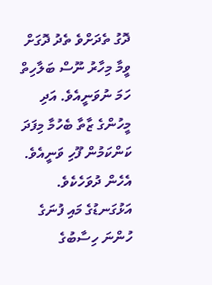ދޮގު ތެދަށްވެ ތެދު ދޮގަށް ވީމާ މިހާރު ނޫސް ބަލާހިތް ހަމަ ނުވަނީއެވެ. އަދި މީހުންގެ ޒާތާ ބެހުމާ މިފަދަ ކަންކަމުން ފޫހި ވަނީއެވެ.
އެހެން ދުވަހެކެވެ. އަޅުގަނޑުގެ މައި ފުނަގެ ހުންނަ ހިސާބުގެ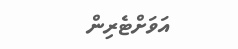އަވަށްޓެރިން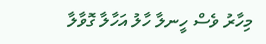މިހާރު ވެސް ހީނލާ ހާލު އަހާލާ ގޮވާލާ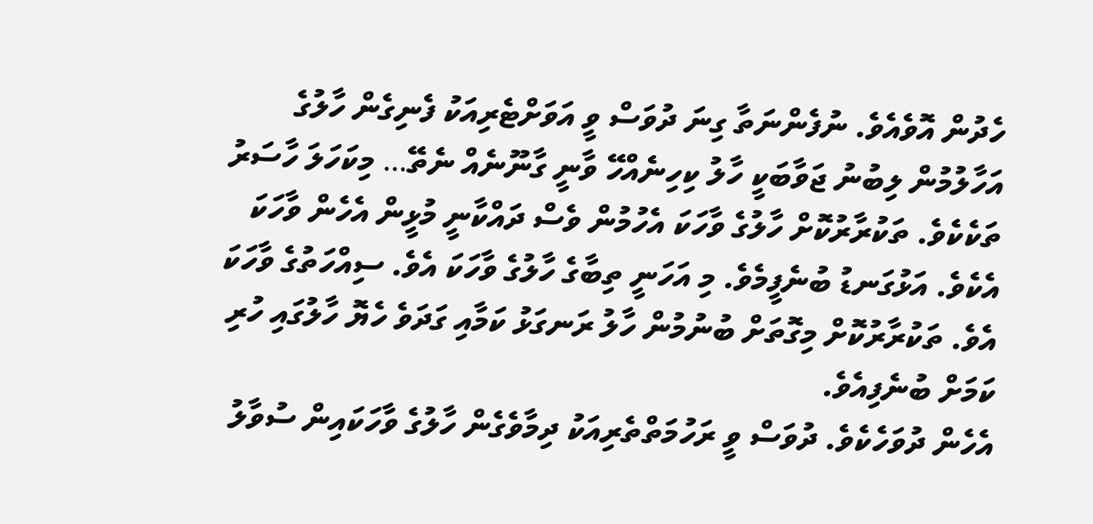ހެދުން އޮވެއެވެ. ނުފެންނަތާ ގިނަ ދުވަސް ވީ އަވަށްޓެރިއަކު ފެނިގެން ހާލުގެ އަހާލުމުން ލިބުނު ޖަވާބަކީ ހާލު ކިހިނެއްހޭ ވާނީ ގާނޫނެއް ނެތޭ… މިކަހަލަ ހާސަރު ތަކެކެވެ. ތަކުރާރުކޮށް ހާލުގެ ވާހަކަ އެހުމުން ވެސް ދައްކާނީ މުޅީން އެހެން ވާހަކަ އެކެވެ. އަޅުގަނޑު ބުނެފީމެވެ. މި އަހަނީ ތިބާގެ ހާލުގެ ވާހަކަ އެވެ. ސިއްހަތުގެ ވާހަކަ އެވެ. ތަކުރާރުކޮށް މިގޮތަށް ބުނުމުން ހާލު ރަނގަޅު ކަމާއި ގަދަވެ ހެޔޮ ހާލުގައި ހުރި ކަމަށް ބުނެފިއެވެ.
އެހެން ދުވަހެކެވެ. ދުވަސް ވީ ރަހުމަތްތެރިއަކު ދިމާވެގެން ހާލުގެ ވާހަކައިން ސުވާލު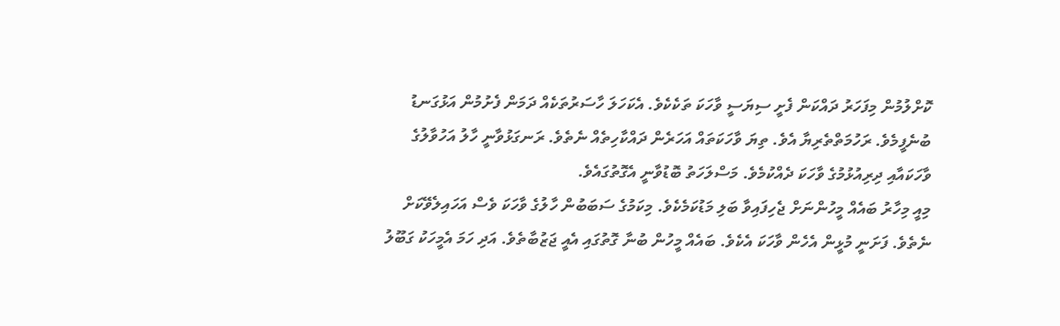ކޮށްލުމުން މިފަހަރު ދައްކަން ފެށީ ސިޔަސީ ވާހަކަ ތަކެކެވެ. އެކަހަލަ ހާސަރުތަކެއް ދަމަން ފެށުމުން އަޅުގަނޑު ބުނެފީމެވެ. ރަހުމަތްތެރިޔާ އެވެ. ތިޔަ ވާހަކަތައް އަހަރެން ދައްކާހިތެއް ނެތެވެ. ރަނގަޅުވާނީ ހާލު އަހުވާލުގެ ވާހަކައާއި ދިރިއުޅުމުގެ ވާހަކަ ދެއްކުމެވެ. މަސްލަހަތު ބޮޑުވާނީ އެގޮތުގައެވެ.
މިއީ މިހާރު ބައެއް މީހުންނަށް ޖެހިފައިވާ ބަލި މަޑުކަމެކެވެ. މިކަމުގެ ސަބަބުން ހާލުގެ ވާހަކަ ވެސް އަހައިލެވޭކަށް ނެތެވެ. ފަށަނީ މުޅީން އެހެން ވާހަކަ އެކެވެ. ބައެއް މީހުން ބުނާ ގޮތުގައި އެއީ ޖަޒުބާތެވެ. އަދި ހަމަ އެމީހަކު ގަބޫލު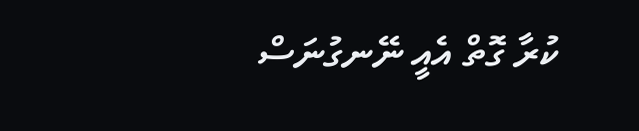ކުރާ ގޮތް އެއީ ނޭނގުނަސް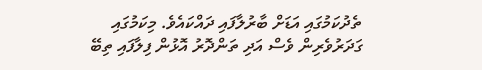ތެދުކަމުގައި އަޑަށް ބާރުލާފައި ދައްކައެވެ. މިކަމުގައި ގަދަރުވެރިން ވެސް އަދި ތަންދޮރު އޮޅުން ފިލާފައި ތިބޭ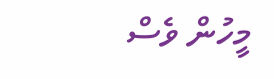މީހުން ވެސް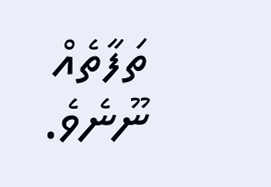ތަފާތެއް ނޫނެވެ.